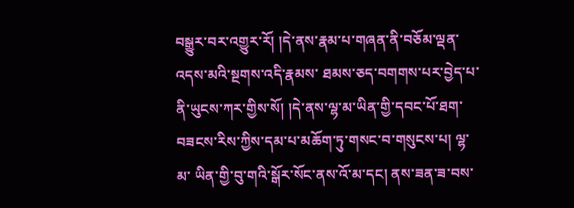བསྒྱུར་བར་འགྱུར་རོ། །དེ་ནས་རྣམ་པ་གཞན་ནི་བཅོམ་ལྡན་འདས་མའི་སྔགས་འདི་རྣམས་ ཐམས་ཅད་བགགས་པར་བྱེད་པ་ནི་ཡུངས་ཀར་གྱིས་སོ། །དེ་ནས་ལྷ་མ་ཡིན་གྱི་དབང་པོ་ཐག་བཟངས་རིས་ཀྱིས་དམ་པ་མཆོག་ཏུ་གསང་བ་གསུངས་པ། ལྷ་མ་ ཡིན་གྱི་བུ་གའི་སྒོར་སོང་ནས་འོ་མ་དང། ནས་ཟན་ཟ་བས་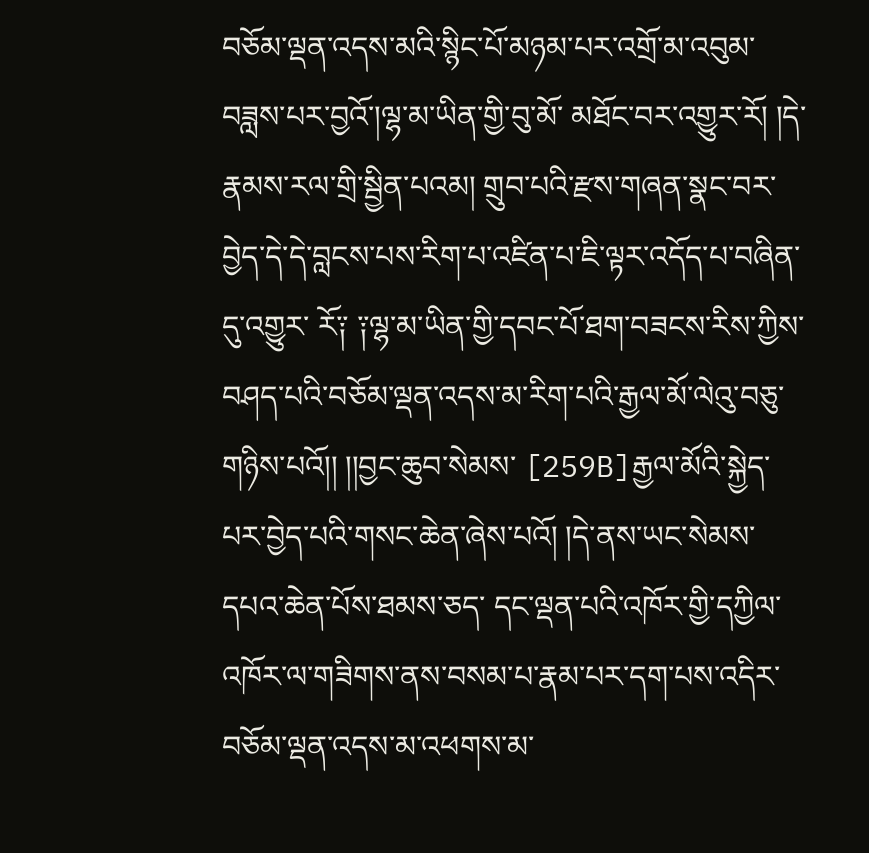བཅོམ་ལྡན་འདས་མའི་སྙིང་པོ་མཉམ་པར་འགྲོ་མ་འབུམ་བཟླས་པར་བྱའོ་།ལྷ་མ་ཡིན་གྱི་བུ་མོ་ མཐོང་བར་འགྱུར་རོ། །དེ་རྣམས་རལ་གྲི་སྦྱིན་པའམ། གྲུབ་པའི་རྫས་གཞན་སྣང་བར་བྱེད་དེ་དེ་བླངས་པས་རིག་པ་འཛིན་པ་ཇི་ལྟར་འདོད་པ་བཞིན་དུ་འགྱུར་ རོ༑ ༑ལྷ་མ་ཡིན་གྱི་དབང་པོ་ཐག་བཟངས་རིས་ཀྱིས་བཤད་པའི་བཅོམ་ལྡན་འདས་མ་རིག་པའི་རྒྱལ་མོ་ལེའུ་བཅུ་གཉིས་པའོ།། །།བྱང་ཆུབ་སེམས་ [259B]རྒྱལ་མོའི་སྐྱེད་པར་བྱེད་པའི་གསང་ཆེན་ཞེས་པའོ། །དེ་ནས་ཡང་སེམས་དཔའ་ཆེན་པོས་ཐམས་ཅད་ དང་ལྡན་པའི་འཁོར་གྱི་དཀྱིལ་འཁོར་ལ་གཟིགས་ནས་བསམ་པ་རྣམ་པར་དག་པས་འདིར་བཅོམ་ལྡན་འདས་མ་འཕགས་མ་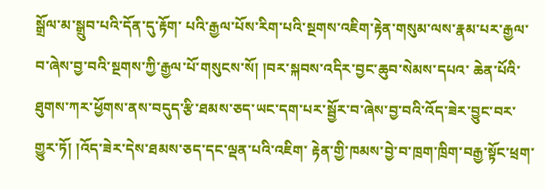སྒྲོལ་མ་སྒྲུབ་པའི་དོན་དུ་རྟོག་ པའི་རྒྱལ་པོས་རིག་པའི་སྔགས་འཇིག་རྟེན་གསུམ་ལས་རྣམ་པར་རྒྱལ་བ་ཞེས་བྱ་བའི་སྔགས་ཀྱི་རྒྱལ་པོ་གསུངས་སོ། །བར་སྐབས་འདིར་བྱང་ཆུབ་སེམས་དཔའ་ ཆེན་པོའི་ཐུགས་ཀར་ཕྱོགས་ནས་བདུད་རྩི་ཐམས་ཅད་ཡང་དག་པར་སྦྱོར་བ་ཞེས་བྱ་བའི་འོད་ཟེར་བྱུང་བར་གྱུར་ཏོ། །འོད་ཟེར་དེས་ཐམས་ཅད་དང་ལྡན་པའི་འཇིག་ རྟེན་གྱི་ཁམས་བྱེ་བ་ཁྲག་ཁྲིག་བརྒྱ་སྟོང་ཕྲག་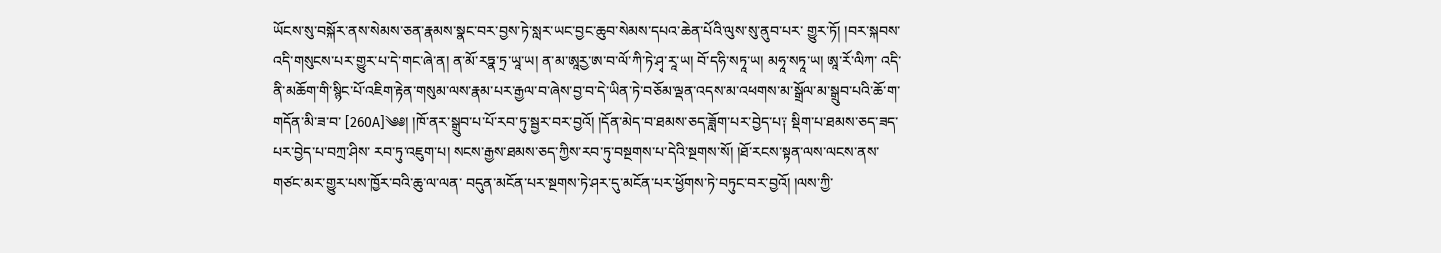ཡོངས་སུ་བསྐོར་ནས་སེམས་ཅན་རྣམས་སྣང་བར་བྱས་ཏེ་སླར་ཡང་བྱང་ཆུབ་སེམས་དཔའ་ཆེན་པོའི་ལུས་སུ་ནུབ་པར་ གྱུར་ཏོ། །བར་སྐབས་འདི་གསུངས་པར་གྱུར་པ་དེ་གང་ཞེ་ན། ན་མོ་རཏྣ་ཏྲ་ཡཱ་ཡ། ན་མ་ཨཱརྱ་ཨ་བ་ལོ་ཀི་ཏེ་ཤྭ་རཱ་ཡ། བོ་དཧི་སཏཱ་ཡ། མཧཱ་སཏཱ་ཡ། ཨཱ་རོ་ལིཀ་ འདི་ནི་མཆོག་གི་སྙིང་པོ་འཇིག་རྟེན་གསུམ་ལས་རྣམ་པར་རྒྱལ་བ་ཞེས་བྱ་བ་དེ་ཡིན་ཏེ་བཅོམ་ལྡན་འདས་མ་འཕགས་མ་སྒྲོལ་མ་སྒྲུབ་པའི་ཆོ་ག་གདོན་མི་ཟ་བ་ [260A]༄༅། །ཁོ་ནར་སྒྲུབ་པ་པོ་རབ་ཏུ་སྦྱར་བར་བྱའོ། །དོན་མེད་བ་ཐམས་ཅད་ཟློག་པར་བྱེད་པ༑ སྡིག་པ་ཐམས་ཅད་ཟད་པར་བྱེད་པ་བཀྲ་ཤིས་ རབ་ཏུ་འཇུག་པ། སངས་རྒྱས་ཐམས་ཅད་ཀྱིས་རབ་ཏུ་བསྔགས་པ་དེའི་སྔགས་སོ། །ཐོ་རངས་སྟན་ལས་ལངས་ནས་གཙང་མར་གྱུར་པས་ཁྱོར་བའི་ཆུ་ལ་ལན་ བདུན་མངོན་པར་སྔགས་ཏེ་ཤར་དུ་མངོན་པར་ཕྱོགས་ཏེ་བཏུང་བར་བྱའོ། །ལས་ཀྱི་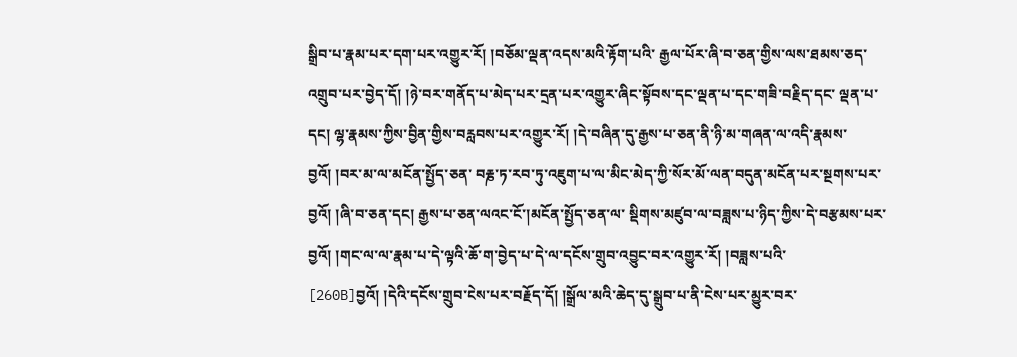སྒྲིབ་པ་རྣམ་པར་དག་པར་འགྱུར་རོ། །བཅོམ་ལྡན་འདས་མའི་རྟོག་པའི་ རྒྱལ་པོར་ཞི་བ་ཅན་གྱིས་ལས་ཐམས་ཅད་འགྲུབ་པར་བྱེད་དོ། །ཉེ་བར་གནོད་པ་མེད་པར་དྲན་པར་འགྱུར་ཞིང་སྟོབས་དང་ལྡན་པ་དང་གཟི་བརྗིད་དང་ ལྡན་པ་དང། ལྷ་རྣམས་ཀྱིས་བྱིན་གྱིས་བརླབས་པར་འགྱུར་རོ། །དེ་བཞིན་དུ་རྒྱས་པ་ཅན་ནི་ཉི་མ་གཞན་ལ་འདི་རྣམས་བྱའོ། །བར་མ་ལ་མངོན་སྤྱོད་ཅན་ བརྞ་ཏ་རབ་ཏུ་འཇུག་པ་ལ་མིང་མེད་ཀྱི་སོར་མོ་ལན་བདུན་མངོན་པར་སྔགས་པར་བྱའོ། །ཞི་བ་ཅན་དང། རྒྱས་པ་ཅན་ལའང་ངོ་།མངོན་སྤྱོད་ཅན་ལ་ སྡིགས་མཛུབ་ལ་བཟླས་པ་ཉིད་ཀྱིས་དེ་བརྩམས་པར་བྱའོ། །གང་ལ་ལ་རྣམ་པ་དེ་ལྟའི་ཆོ་ག་བྱེད་པ་དེ་ལ་དངོས་གྲུབ་འབྱུང་བར་འགྱུར་རོ། །བཟླས་པའི་ [260B]བྱའོ། །དེའི་དངོས་གྲུབ་ངེས་པར་བརྗོད་དོ། །སྒྲོལ་མའི་ཆེད་དུ་སྒྲུབ་པ་ནི་ངེས་པར་མྱུར་བར་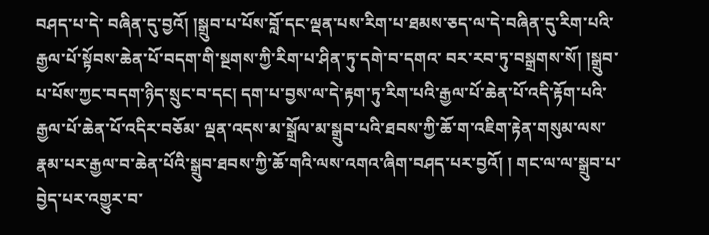བཤད་པ་དེ་ བཞིན་དུ་བྱའོ། །སྒྲུབ་པ་པོས་བློ་དང་ལྡན་པས་རིག་པ་ཐམས་ཅད་ལ་དེ་བཞིན་དུ་རིག་པའི་རྒྱལ་པོ་སྟོབས་ཆེན་པོ་བདག་གི་སྔགས་ཀྱི་རིག་པ་ཤིན་ཏུ་དགེ་བ་དགའ་ བར་རབ་ཏུ་བསྒྲགས་སོ། །སྒྲུབ་པ་པོས་ཀྱང་བདག་ཉིད་སྲུང་བ་དང། དག་པ་བྱས་ལ་དེ་རྟག་ཏུ་རིག་པའི་རྒྱལ་པོ་ཆེན་པོ་འདི་རྟོག་པའི་རྒྱལ་པོ་ཆེན་པོ་འདིར་བཅོམ་ ལྡན་འདས་མ་སྒྲོལ་མ་སྒྲུབ་པའི་ཐབས་ཀྱི་ཆོ་ག་འཇིག་རྟེན་གསུམ་ལས་རྣམ་པར་རྒྱལ་བ་ཆེན་པོའི་སྒྲུབ་ཐབས་ཀྱི་ཆོ་གའི་ལས་འགའ་ཞིག་བཤད་པར་བྱའོ། ། གང་ལ་ལ་སྒྲུབ་པ་བྱེད་པར་འགྱུར་བ་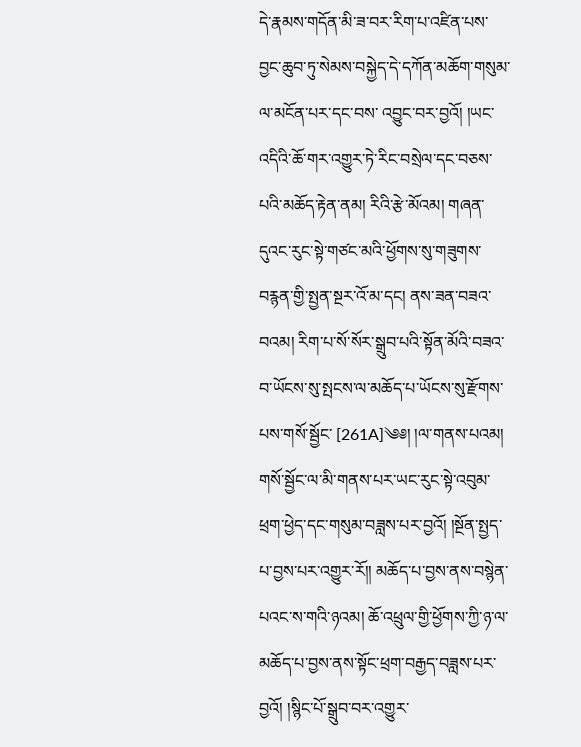དེ་རྣམས་གདོན་མི་ཟ་བར་རིག་པ་འཛིན་པས་བྱང་ཆུབ་ཏུ་སེམས་བསྐྱེད་དེ་དཀོན་མཆོག་གསུམ་ལ་མངོན་པར་དང་བས་ འབྱུང་བར་བྱའོ། །ཡང་འདིའི་ཆོ་གར་འགྱུར་ཏེ་རིང་བསྲེལ་དང་བཅས་པའི་མཆོད་རྟེན་ནམ། རིའི་རྩེ་མོའམ། གཞན་དུའང་རུང་སྟེ་གཙང་མའི་ཕྱོགས་སུ་གཟུགས་ བརྙན་གྱི་སྤྱན་སྔར་འོ་མ་དང། ནས་ཟན་བཟའ་བའམ། རིག་པ་སོ་སོར་སྒྲུབ་པའི་སྟོན་མོའི་བཟའ་བ་ཡོངས་སུ་སྤངས་ལ་མཆོད་པ་ཡོངས་སུ་རྫོགས་པས་གསོ་སྦྱོང་ [261A]༄༅། །ལ་གནས་པའམ། གསོ་སྦྱོང་ལ་མི་གནས་པར་ཡང་རུང་སྟེ་འབུམ་ཕྲག་ཕྱེད་དང་གསུམ་བཟླས་པར་བྱའོ། །སྔོན་སྤྱད་པ་བྱས་པར་འགྱུར་རོ།། མཆོད་པ་བྱས་ནས་བསྙེན་པའང་ས་གའི་ཉའམ། ཆོ་འཕྲུལ་གྱི་ཕྱོགས་ཀྱི་ཉ་ལ་མཆོད་པ་བྱས་ནས་སྟོང་ཕྲག་བརྒྱད་བཟླས་པར་བྱའོ། །སྙིང་པོ་སྒྲུབ་བར་འགྱུར་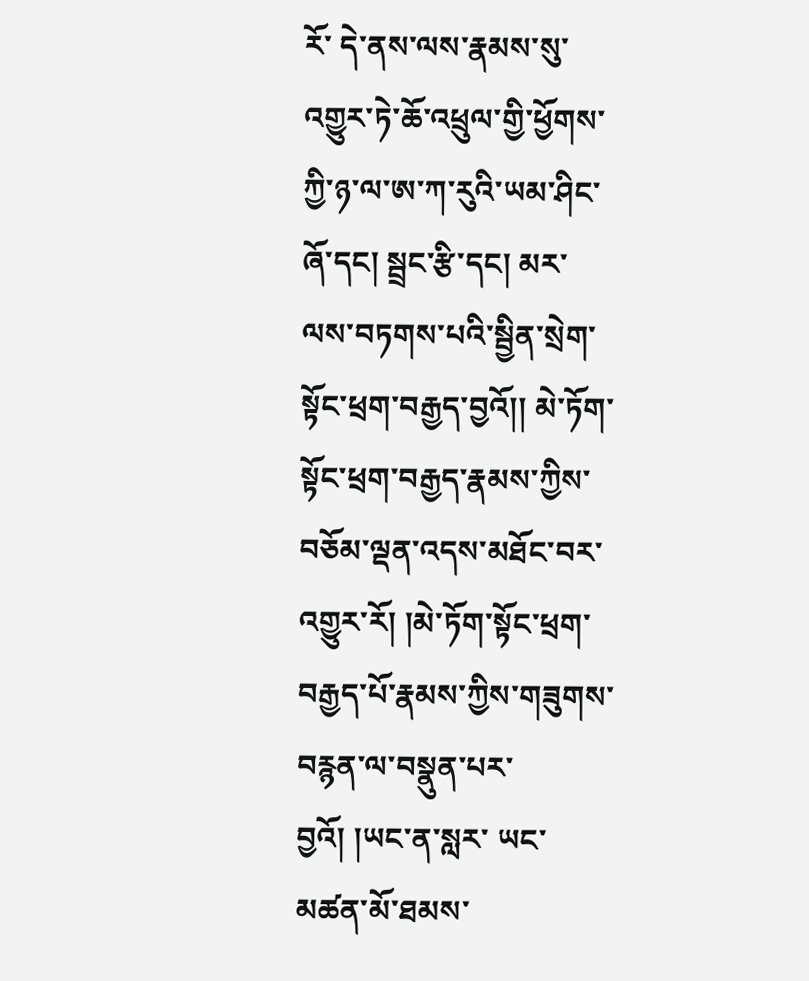རོ་ དེ་ནས་ལས་རྣམས་སུ་འགྱུར་ཏེ་ཆོ་འཕྲུལ་གྱི་ཕྱོགས་ཀྱི་ཉ་ལ་ཨ་ཀ་རུའི་ཡམ་ཤིང་ཞོ་དང། སྦྲང་རྩི་དང། མར་ལས་བཏགས་པའི་སྦྱིན་སྲེག་སྟོང་ཕྲག་བརྒྱད་བྱའོ།། མེ་ཏོག་སྟོང་ཕྲག་བརྒྱད་རྣམས་ཀྱིས་བཅོམ་ལྡན་འདས་མཐོང་བར་འགྱུར་རོ། །མེ་ཏོག་སྟོང་ཕྲག་བརྒྱད་པོ་རྣམས་ཀྱིས་གཟུགས་བརྙན་ལ་བསྣུན་པར་བྱའོ། །ཡང་ན་སླར་ ཡང་མཚན་མོ་ཐམས་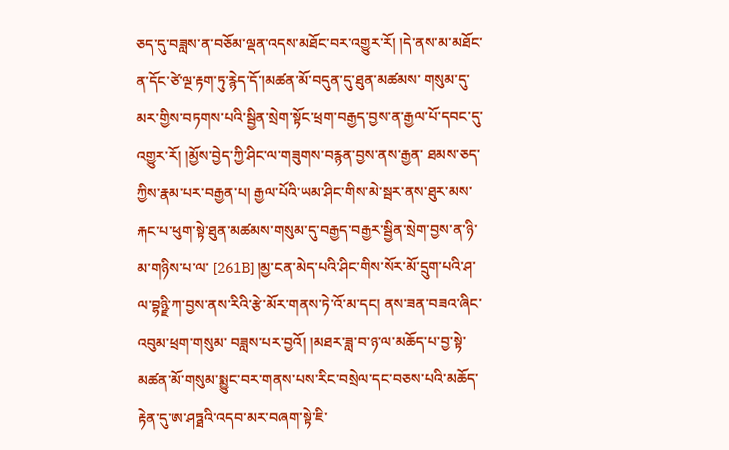ཅད་དུ་བཟླས་ན་བཅོམ་ལྡན་འདས་མཐོང་བར་འགྱུར་རོ། །དེ་ནས་མ་མཐོང་ན་དོང་ཙེ་ལྔ་རྟག་ཏུ་རྙེད་དོ་།མཚན་མོ་བདུན་དུ་ཐུན་མཚམས་ གསུམ་དུ་མར་གྱིས་བཏགས་པའི་སྦྱིན་སྲེག་སྟོང་ཕྲག་བརྒྱད་བྱས་ན་རྒྱལ་པོ་དབང་དུ་འགྱུར་རོ། །མྱོས་བྱེད་ཀྱི་ཤིང་ལ་གཟུགས་བརྙན་བྱས་ནས་རྒྱན་ ཐམས་ཅད་ཀྱིས་རྣམ་པར་བརྒྱན་པ། རྒྱལ་པོའི་ཡམ་ཤིང་གིས་མེ་སྦར་ནས་ཐུར་མས་རྐང་པ་ཕུག་སྟེ་ཐུན་མཚམས་གསུམ་དུ་བརྒྱད་བརྒྱར་སྦྱིན་སྲེག་བྱས་ན་ཉི་མ་གཉིས་པ་ལ་ [261B] །མྱ་ངན་མེད་པའི་ཤིང་གིས་སོར་མོ་དྲུག་པའི་ཤ་ལ་བྷཉྫི་ཀ་བྱས་ནས་རིའི་རྩེ་མོར་གནས་ཏེ་འོ་མ་དང། ནས་ཟན་བཟའ་ཞིང་འབུམ་ཕྲག་གསུམ་ བཟླས་པར་བྱའོ། །མཐར་ཟླ་བ་ཉ་ལ་མཆོད་པ་བྱ་སྟེ་མཚན་མོ་གསུམ་སྨྱུང་བར་གནས་པས་རིང་བསྲེལ་དང་བཅས་པའི་མཆོད་རྟེན་དུ་ཨ་ཤཏྠའི་འདབ་མར་བཞག་སྟེ་ཇི་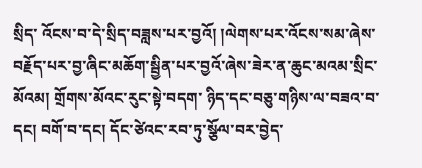སྲིད་ འོངས་བ་དེ་སྲིད་བཟླས་པར་བྱའོ། །ལེགས་པར་འོངས་སམ་ཞེས་བརྗོད་པར་བྱ་ཞིང་མཆོག་སྦྱིན་པར་བྱའོ་ཞེས་ཟེར་ན་ཆུང་མའམ་སྲིང་མོའམ། གྲོགས་མོའང་རུང་སྟེ་བདག་ ཉིད་དང་བཅུ་གཉིས་ལ་བཟའ་བ་དང། བགོ་བ་དང། དོང་ཙེའང་རབ་ཏུ་སྩོལ་བར་བྱེད་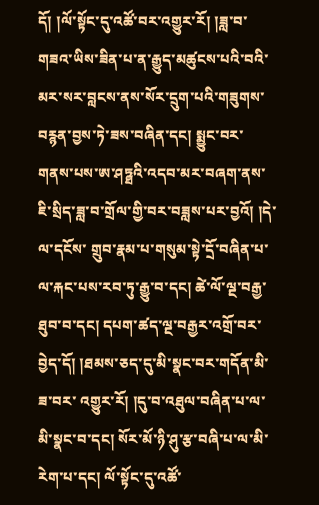དོ། །ལོ་སྟོང་དུ་འཚོ་བར་འགྱུར་རོ། །ཟླ་བ་གཟའ་ཡིས་ཟིན་པ་ན་རྒྱུད་མཚུངས་པའི་བའི་ མར་སར་བླངས་ནས་སོར་དྲུག་པའི་གཟུགས་བརྙན་བྱས་ཏེ་ཟས་བཞིན་དང། སྨྱུང་བར་གནས་པས་ཨ་ཤཏྠའི་འདབ་མར་བཞག་ནས་ཇི་སྲིད་ཟླ་བ་གྲོལ་གྱི་བར་བཟླས་པར་བྱའོ། །དེ་ལ་དངོས་ གྲུབ་རྣམ་པ་གསུམ་སྟེ་དྲོ་བཞིན་པ་ལ་རྐང་པས་རབ་ཏུ་རྒྱུ་བ་དང། ཚེ་ལོ་ལྔ་བརྒྱ་ཐུབ་བ་དང། དཔག་ཚད་ལྔ་བརྒྱར་འགྲོ་བར་བྱེད་དོ། །ཐམས་ཅད་དུ་མི་སྣང་བར་གདོན་མི་ཟ་བར་ འགྱུར་རོ། །དུ་བ་འཐུལ་བཞིན་པ་ལ་མི་སྣང་བ་དང། སོར་མོ་ཉི་ཤུ་རྩ་བཞི་པ་ལ་མི་རེག་པ་དང། ལོ་སྟོང་དུ་འཚོ་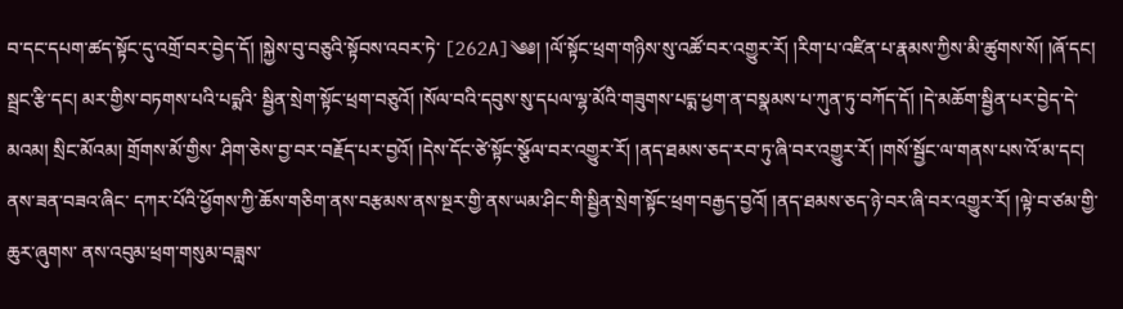བ་དང་དཔག་ཚད་སྟོང་དུ་འགྲོ་བར་བྱེད་དོ། །སྐྱེས་བུ་བཅུའི་སྟོབས་འབར་ཏེ་ [262A]༄༅། །ལོ་སྟོང་ཕྲག་གཉིས་སུ་འཚོ་བར་འགྱུར་རོ། །རིག་པ་འཛིན་པ་རྣམས་ཀྱིས་མི་ཚུགས་སོ། །ཞོ་དང། སྦྲང་རྩི་དང། མར་གྱིས་བཏགས་པའི་པདྨའི་ སྦྱིན་སྲེག་སྟོང་ཕྲག་བཅུའོ། །སོལ་བའི་དབུས་སུ་དཔལ་ལྷ་མོའི་གཟུགས་པདྨ་ཕྱག་ན་བསྣམས་པ་ཀུན་ཏུ་བཀོད་དོ། །དེ་མཆོག་སྦྱིན་པར་བྱེད་དེ་མའམ། སྲིང་མོའམ། གྲོགས་མོ་གྱིས་ ཤིག་ཅེས་བྱ་བར་བརྗོད་པར་བྱའོ། །དེས་དོང་ཙེ་སྟོང་སྩོལ་བར་འགྱུར་རོ། །ནད་ཐམས་ཅད་རབ་ཏུ་ཞི་བར་འགྱུར་རོ། །གསོ་སྦྱོང་ལ་གནས་པས་འོ་མ་དང། ནས་ཟན་བཟའ་ཞིང་ དཀར་པོའི་ཕྱོགས་ཀྱི་ཆོས་གཅིག་ནས་བརྩམས་ནས་སྔར་གྱི་ནས་ཡམ་ཤིང་གི་སྦྱིན་སྲེག་སྟོང་ཕྲག་བརྒྱད་བྱའོ། །ནད་ཐམས་ཅད་ཉེ་བར་ཞི་བར་འགྱུར་རོ། །ལྟེ་བ་ཙམ་གྱི་ཆུར་ཞུགས་ ནས་འབུམ་ཕྲག་གསུམ་བཟླས་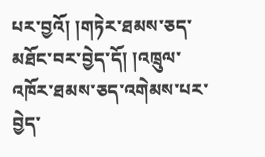པར་བྱའོ། །གཏེར་ཐམས་ཅད་མཐོང་བར་བྱེད་དོ། །འཁྲུལ་འཁོར་ཐམས་ཅད་འགེམས་པར་བྱེད་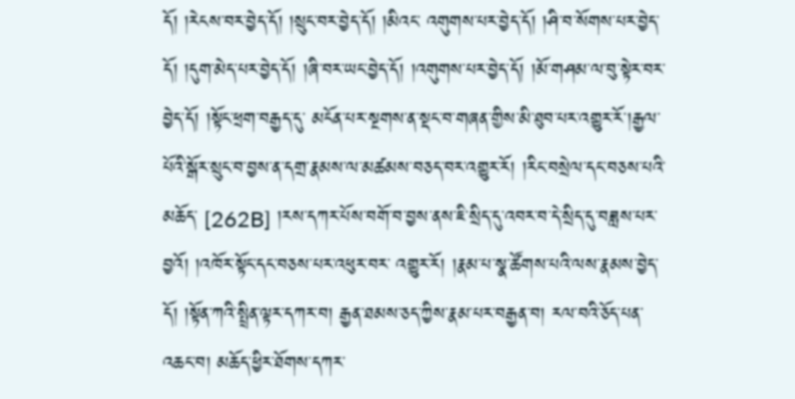དོ། །རེངས་བར་བྱེད་དོ། །སྲུང་བར་བྱེད་དོ། །མིའང་ འགུགས་པར་བྱེད་དོ། །ཤི་བ་སོགས་པར་བྱེད་དོ། །དུག་མེད་པར་བྱེད་དོ། །ཞི་བར་ཡང་བྱེད་དོ། །འགུགས་པར་བྱེད་དོ། །མོ་གཤམ་ལ་བུ་སྟེར་བར་བྱེད་དོ། །སྟོང་ཕྲག་བརྒྱད་དུ་ མངོན་པར་སྔགས་ན་སྡང་བ་གཞན་གྱིས་མི་ཐུབ་པར་འགྱུར་རོ་།རྒྱལ་པོའི་སྒོར་སྲུང་བ་བྱས་ན་དགྲ་རྣམས་ལ་མཚམས་བཅད་བར་འགྱུར་རོ། །རིང་བསྲེལ་དང་བཅས་པའི་མཆོད་ [262B] །རས་དཀར་པོས་བགོ་བ་བྱས་ནས་ཇི་སྲིད་དུ་འབར་བ་དེ་སྲིད་དུ་བཟླས་པར་བྱའོ། །འཁོར་སྟོང་དང་བཅས་པར་འཕུར་བར་ འགྱུར་རོ། །རྣམ་པ་སྣ་ཚོགས་པའི་ལས་རྣམས་བྱེད་དོ། །སྟོན་ཀའི་སྤྲིན་ལྟར་དཀར་བ། རྒྱན་ཐམས་ཅད་ཀྱིས་རྣམ་པར་བརྒྱན་བ། རལ་བའི་ཅོད་པན་འཆང་བ། མཆོད་ཕྱིར་ཐོགས་དཀར་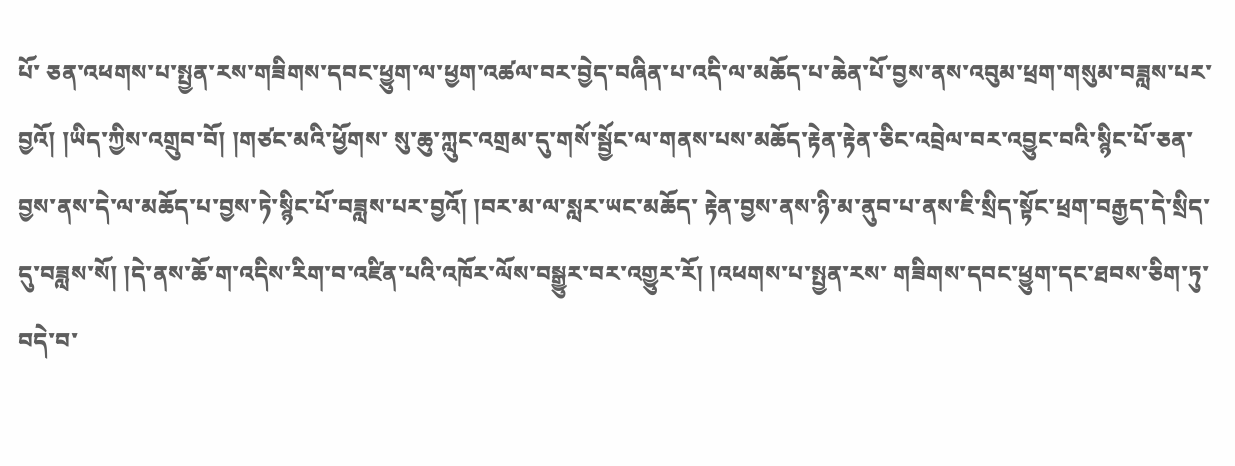པོ་ ཅན་འཕགས་པ་སྤྱན་རས་གཟིགས་དབང་ཕྱུག་ལ་ཕྱག་འཚལ་བར་བྱེད་བཞིན་པ་འདི་ལ་མཆོད་པ་ཆེན་པོ་བྱས་ནས་འབུམ་ཕྲག་གསུམ་བཟླས་པར་བྱའོ། །ཡིད་ཀྱིས་འགྲུབ་བོ། །གཙང་མའི་ཕྱོགས་ སུ་ཆུ་ཀླུང་འགྲམ་དུ་གསོ་སྦྱོང་ལ་གནས་པས་མཆོད་རྟེན་རྟེན་ཅིང་འབྲེལ་བར་འབྱུང་བའི་སྙིང་པོ་ཅན་བྱས་ནས་དེ་ལ་མཆོད་པ་བྱས་ཏེ་སྙིང་པོ་བཟླས་པར་བྱའོ། །བར་མ་ལ་སླར་ཡང་མཆོད་ རྟེན་བྱས་ནས་ཉི་མ་ནུབ་པ་ནས་ཇི་སྲིད་སྟོང་ཕྲག་བརྒྱད་དེ་སྲིད་དུ་བཟླས་སོ། །དེ་ནས་ཆོ་ག་འདིས་རིག་བ་འཛིན་པའི་འཁོར་ལོས་བསྒྱུར་བར་འགྱུར་རོ། །འཕགས་པ་སྤྱན་རས་ གཟིགས་དབང་ཕྱུག་དང་ཐབས་ཅིག་ཏུ་བདེ་བ་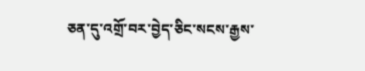ཅན་དུ་འགྲོ་བར་བྱེད་ཅིང་སངས་རྒྱས་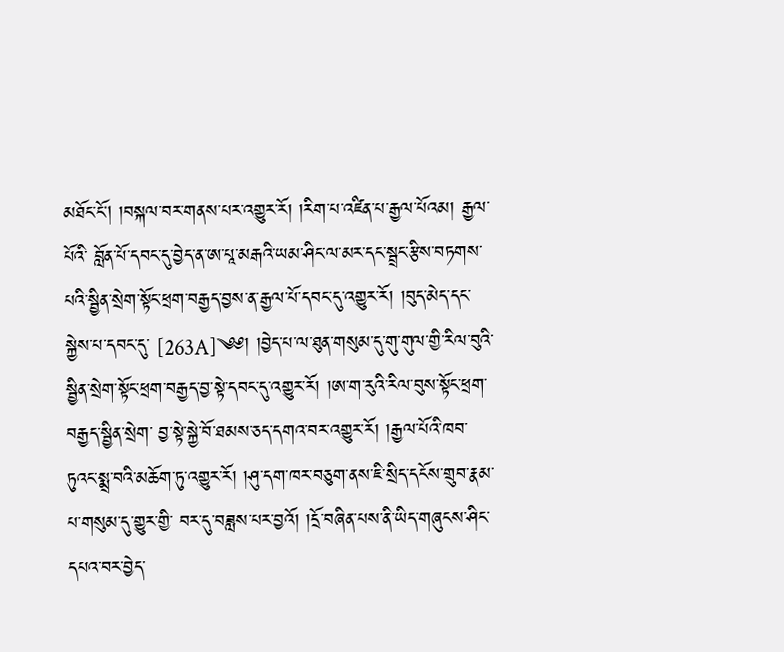མཐོང་ངོ། །བསྐལ་བར་གནས་པར་འགྱུར་རོ། །རིག་པ་འཛིན་པ་རྒྱལ་པོའམ། རྒྱལ་པོའི་ བློན་པོ་དབང་དུ་བྱེད་ན་ཨ་པཱ་མརྒའི་ཡམ་ཤིང་ལ་མར་དང་སྦྲང་རྩིས་བཏགས་པའི་སྦྱིན་སྲེག་སྟོང་ཕྲག་བརྒྱད་བྱས་ན་རྒྱལ་པོ་དབང་དུ་འགྱུར་རོ། །བུད་མེད་དང་སྐྱེས་པ་དབང་དུ་ [263A]༄༅། །བྱེད་པ་ལ་ཐུན་གསུམ་དུ་གུ་གུལ་གྱི་རིལ་བུའི་སྦྱིན་སྲེག་སྟོང་ཕྲག་བརྒྱད་བྱ་སྟེ་དབང་དུ་འགྱུར་རོ། །ཨ་ག་རུའི་རིལ་བུས་སྟོང་ཕྲག་བརྒྱད་སྦྱིན་སྲེག་ བྱ་སྟེ་སྐྱེ་བོ་ཐམས་ཅད་དགའ་བར་འགྱུར་རོ། །རྒྱལ་པོའི་ཁབ་ཏུའང་སྨྲ་བའི་མཆོག་ཏུ་འགྱུར་རོ། །ཤུ་དག་ཁར་བཅུག་ནས་ཇི་སྲིད་དངོས་གྲུབ་རྣམ་པ་གསུམ་དུ་གྱུར་གྱི་ བར་དུ་བཟླས་པར་བྱའོ། །དྲོ་བཞིན་པས་ནི་ཡིད་གཞུངས་ཤིང་དཔའ་བར་བྱེད་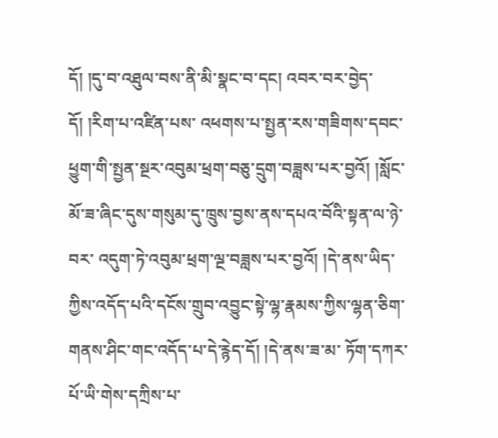དོ། །དུ་བ་འཐུལ་བས་ནི་མི་སྣང་བ་དང། འབར་བར་བྱེད་དོ། །རིག་པ་འཛིན་པས་ འཕགས་པ་སྤྱན་རས་གཟིགས་དབང་ཕྱུག་གི་སྤྱན་སྔར་འབུམ་ཕྲག་བཅུ་དྲུག་བཟླས་པར་བྱའོ། །སློང་མོ་ཟ་ཞིང་དུས་གསུམ་དུ་ཁྲུས་བྱས་ནས་དཔའ་བོའི་སྟན་ལ་ཉེ་བར་ འདུག་ཏེ་འབུམ་ཕྲག་ལྔ་བཟླས་པར་བྱའོ། །དེ་ནས་ཡིད་ཀྱིས་འདོད་པའི་དངོས་གྲུབ་འབྱུང་སྟེ་ལྷ་རྣམས་ཀྱིས་ལྷན་ཅིག་གནས་ཤིང་གང་འདོད་པ་དེ་རྙེད་དོ། །དེ་ནས་ཟ་མ་ ཏོག་དཀར་པོ་ཡི་གེས་དཀྲིས་པ་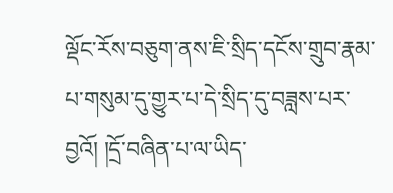ལྡོང་རོས་བཅུག་ནས་ཇི་སྲིད་དངོས་གྲུབ་རྣམ་པ་གསུམ་དུ་གྱུར་པ་དེ་སྲིད་དུ་བཟླས་པར་བྱའོ། །དྲོ་བཞིན་པ་ལ་ཡིད་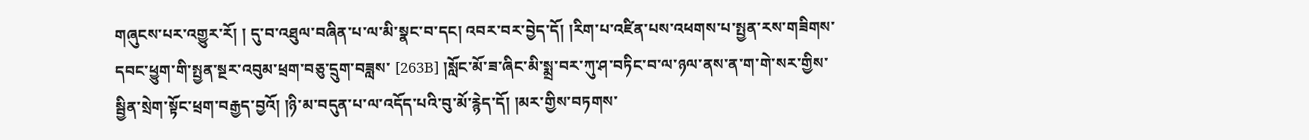གཞུངས་པར་འགྱུར་རོ། ། དུ་བ་འཐུལ་བཞིན་པ་ལ་མི་སྣང་བ་དང། འབར་བར་བྱེད་དོ། །རིག་པ་འཛིན་པས་འཕགས་པ་སྤྱན་རས་གཟིགས་དབང་ཕྱུག་གི་སྤྱན་སྔར་འབུམ་ཕྲག་བཅུ་དྲུག་བཟླས་ [263B] །སློང་མོ་ཟ་ཞིང་མི་སྨྲ་བར་ཀུ་ཤ་བཏིང་བ་ལ་ཉལ་ནས་ན་ག་གེ་སར་གྱིས་སྦྱིན་སྲེག་སྟོང་ཕྲག་བརྒྱད་བྱའོ། །ཉི་མ་བདུན་པ་ལ་འདོད་པའི་བུ་མོ་རྙེད་དོ། །མར་གྱིས་བཏགས་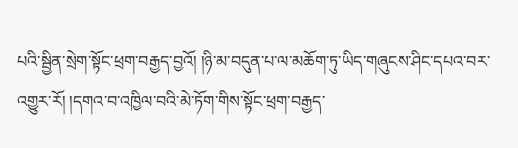པའི་སྦྱིན་སྲེག་སྟོང་ཕྲག་བརྒྱད་བྱའོ། །ཉི་མ་བདུན་པ་ལ་མཆོག་ཏུ་ཡིད་གཞུངས་ཤིང་དཔའ་བར་འགྱུར་རོ། །དགའ་བ་འཁྱིལ་བའི་མེ་ཏོག་གིས་སྟོང་ཕྲག་བརྒྱད་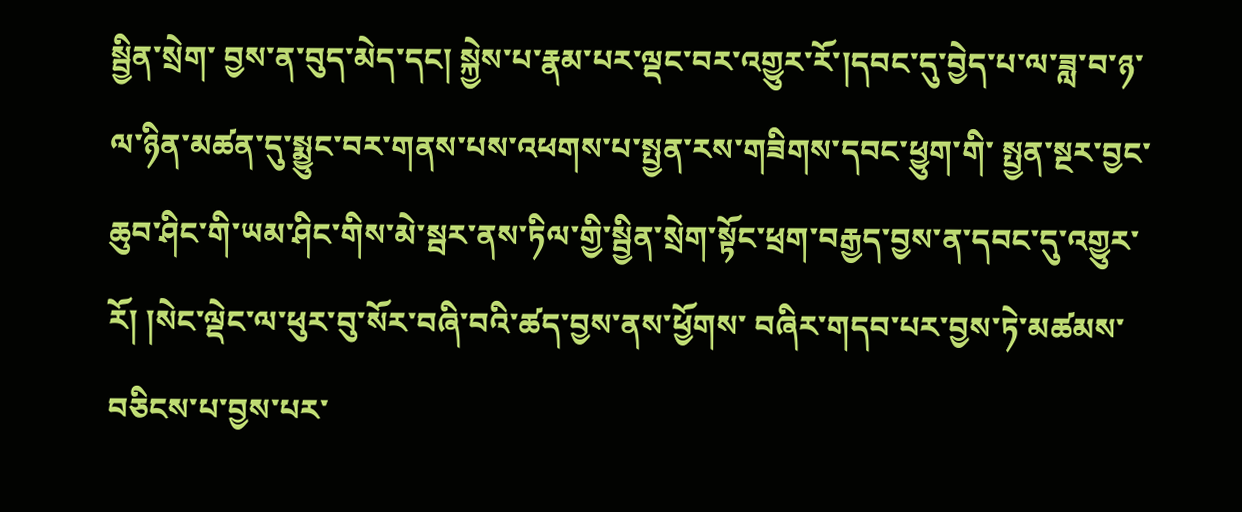སྦྱིན་སྲེག་ བྱས་ན་བུད་མེད་དང། སྐྱེས་པ་རྣམ་པར་ལྡང་བར་འགྱུར་རོ་།དབང་དུ་བྱེད་པ་ལ་ཟླ་བ་ཉ་ལ་ཉིན་མཚན་དུ་སྨྱུང་བར་གནས་པས་འཕགས་པ་སྤྱན་རས་གཟིགས་དབང་ཕྱུག་གི་ སྤྱན་སྔར་བྱང་ཆུབ་ཤིང་གི་ཡམ་ཤིང་གིས་མེ་སྦར་ནས་ཏིལ་གྱི་སྦྱིན་སྲེག་སྟོང་ཕྲག་བརྒྱད་བྱས་ན་དབང་དུ་འགྱུར་རོ། །སེང་ལྡེང་ལ་ཕུར་བུ་སོར་བཞི་བའི་ཚད་བྱས་ནས་ཕྱོགས་ བཞིར་གདབ་པར་བྱས་ཏེ་མཚམས་བཅིངས་པ་བྱས་པར་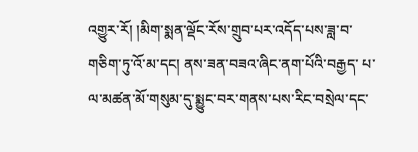འགྱུར་རོ། །མིག་སྨན་ལྡོང་རོས་གྲུབ་པར་འདོད་པས་ཟླ་བ་གཅིག་ཏུ་འོ་མ་དང། ནས་ཟན་བཟའ་ཞིང་ནག་པོའི་བརྒྱད་ པ་ལ་མཚན་མོ་གསུམ་དུ་སྨྱུང་བར་གནས་པས་རིང་བསྲེལ་དང་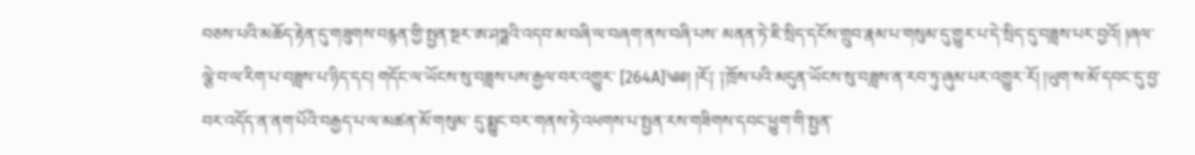བཅས་པའི་མཆོད་རྟེན་དུ་གཟུགས་བརྙན་གྱི་སྤྱན་སྔར་ཨ་ཤཏྠའི་འདབ་མ་བཞི་ལ་བཞག་ནས་བཞི་པས་ མནན་ཏེ་ཇི་སྲིད་དངོས་གྲུབ་རྣམ་པ་གསུམ་དུ་གྱུར་པ་དེ་སྲིད་དུ་བཟླས་པར་བྱའོ། །ཞལ་ལྕེ་བ་ལ་རིག་པ་བཟླས་པ་ཉིད་དང། གདོང་ལ་ཡོངས་སུ་བཟླས་པས་རྒྱལ་བར་འགྱུར་ [264A]༄༅། །རོ༑ ༑ཁྲོས་པའི་མདུན་ཡོངས་སུ་བཟླས་ན་རབ་ཏུ་ཞུམ་པར་འགྱུར་རོ། །ཡུག་ས་མོ་དབང་དུ་བྱ་བར་འདོད་ན་ནག་པོའི་བརྒྱད་པ་ལ་མཚན་མོ་གསུམ་ དུ་སྨྱུང་བར་གནས་ཏེ་འཕགས་པ་སྤྱན་རས་གཟིགས་དབང་ཕྱུག་གི་སྤྱན་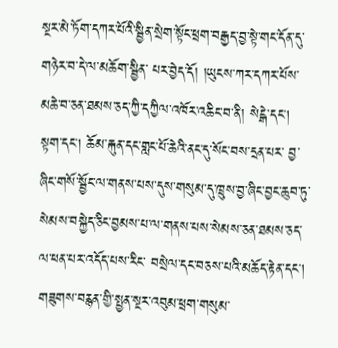སྔར་མེ་ཏོག་དཀར་པོའི་སྦྱིན་སྲེག་སྟོང་ཕྲག་བརྒྱད་བྱ་སྟེ་གང་དོན་དུ་གཉེར་བ་དེ་ལ་མཆོག་སྦྱིན་ པར་བྱེད་དོ། །ཡུངས་ཀར་དཀར་པོས་མཆེ་བ་ཅན་ཐམས་ཅད་ཀྱི་དཀྱིལ་འཁོར་འཆིང་བ་ནི། སེངྒེ་དང། སྟག་དང། ཆོམ་རྐུན་དང་གླང་པོ་ཆེའི་ནང་དུ་སོང་བས་དྲན་པར་ བྱ་ཞིང་གསོ་སྦྱོང་ལ་གནས་པས་དུས་གསུམ་དུ་ཁྲུས་བྱ་ཞིང་བྱང་ཆུབ་ཏུ་སེམས་བསྐྱེད་ཅིང་བྱམས་པ་ལ་གནས་པས་སེམས་ཅན་ཐམས་ཅད་ལ་ཕན་པར་འདོད་པས་རིང་ བསྲེལ་དང་བཅས་པའི་མཆོད་རྟེན་དང། གཟུགས་བརྙན་གྱི་སྤྱན་སྔར་འབུམ་ཕྲག་གསུམ་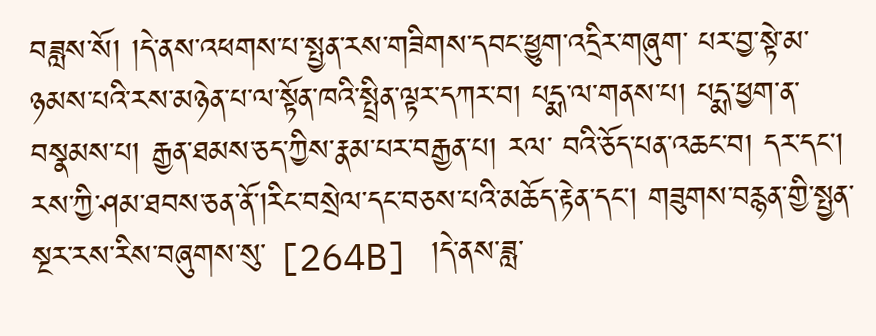བཟླས་སོ། །དེ་ནས་འཕགས་པ་སྤྱན་རས་གཟིགས་དབང་ཕྱུག་འདྲིར་གཞུག་ པར་བྱ་སྟེ་མ་ཉམས་པའི་རས་མཉེན་པ་ལ་སྟོན་ཁའི་སྤྲིན་ལྟར་དཀར་བ། པདྨ་ལ་གནས་པ། པདྨ་ཕྱག་ན་བསྣམས་པ། རྒྱན་ཐམས་ཅད་ཀྱིས་རྣམ་པར་བརྒྱན་པ། རལ་ བའི་ཅོད་པན་འཆང་བ། དར་དང། རས་ཀྱི་ཤམ་ཐབས་ཅན་ནོ་།རིང་བསྲེལ་དང་བཅས་པའི་མཆོད་རྟེན་དང། གཟུགས་བརྙན་གྱི་སྤྱན་སྔར་རས་རིས་བཞུགས་སུ་ [264B] །དེ་ནས་ཟླ་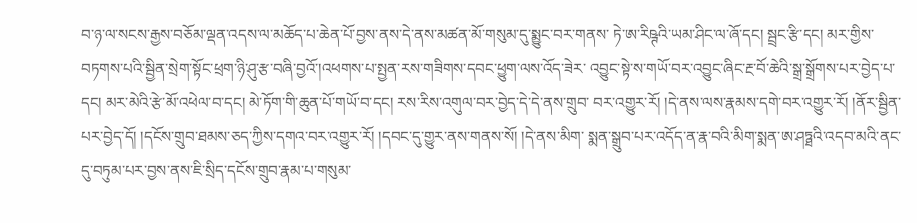བ་ཉ་ལ་སངས་རྒྱས་བཅོམ་ལྡན་འདས་ལ་མཆོད་པ་ཆེན་པོ་བྱས་ནས་དེ་ནས་མཚན་མོ་གསུམ་དུ་སྨྱུང་བར་གནས་ ཏེ་ཨ་རིཥྚའི་ཡམ་ཤིང་ལ་ཞོ་དང། སྦྲང་རྩི་དང། མར་གྱིས་བཏགས་པའི་སྦྱིན་སྲེག་སྟོང་ཕྲག་ཉི་ཤུ་རྩ་བཞི་བྱའོ་།འཕགས་པ་སྤྱན་རས་གཟིགས་དབང་ཕྱུག་ལས་འོད་ཟེར་ འབྱུང་སྟེ་ས་གཡོ་བར་འབྱུང་ཞིང་རྔ་བོ་ཆེའི་སྒྲ་སྒྲོགས་པར་བྱེད་པ་དང། མར་མེའི་རྩེ་མོ་འཕེལ་བ་དང། མེ་ཏོག་གི་ཆུན་པོ་གཡོ་བ་དང། རས་རིས་འགུལ་བར་བྱེད་དེ་དེ་ནས་གྲུབ་ བར་འགྱུར་རོ། །དེ་ནས་ལས་རྣམས་དགེ་བར་འགྱུར་རོ། །ནོར་སྦྱིན་པར་བྱེད་དོ། །དངོས་གྲུབ་ཐམས་ཅད་ཀྱིས་དགའ་བར་འགྱུར་རོ། །དབང་དུ་གྱུར་ནས་གནས་སོ། །དེ་ནས་མིག་ སྨན་སྒྲུབ་པར་འདོད་ན་རྣ་བའི་མིག་སྨན་ཨ་ཤཏྠའི་འདབ་མའི་ནང་དུ་བཏུམ་པར་བྱས་ནས་ཇི་སྲིད་དངོས་གྲུབ་རྣམ་པ་གསུམ་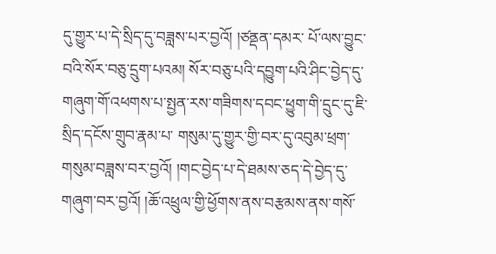དུ་གྱུར་པ་དེ་སྲིད་དུ་བཟླས་པར་བྱའོ། །ཙནྡན་དམར་ པོ་ལས་བྱུང་བའི་སོར་བཅུ་དྲུག་པའམ། སོར་བཅུ་པའི་དབྱུག་པའི་ཤིང་བྱེད་དུ་གཞུག་གོ་འཕགས་པ་སྤྱན་རས་གཟིགས་དབང་ཕྱུག་གི་དྲུང་དུ་ཇི་སྲིད་དངོས་གྲུབ་རྣམ་པ་ གསུམ་དུ་གྱུར་གྱི་བར་དུ་འབུམ་ཕྲག་གསུམ་བཟླས་བར་བྱའོ། །གང་བྱེད་པ་དེ་ཐམས་ཅད་དེ་བྱེད་དུ་གཞུག་བར་བྱའོ། །ཆོ་འཕྲུལ་གྱི་ཕྱོགས་ནས་བརྩམས་ནས་གསོ་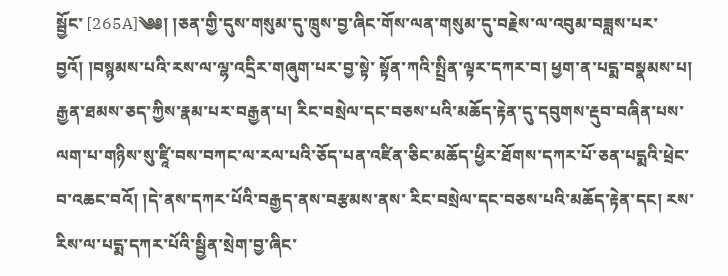སྦྱོང་ [265A]༄༅། །ཅན་གྱི་དུས་གསུམ་དུ་ཁྲུས་བྱ་ཞིང་གོས་ལན་གསུམ་དུ་བརྗེས་ལ་འབུམ་བཟླས་པར་བྱའོ། །བསྙམས་པའི་རས་ལ་ལྷ་འདྲིར་གཞུག་པར་བྱ་སྟེ་ སྟོན་ཀའི་སྤྲིན་ལྟར་དཀར་བ། ཕྱག་ན་པདྨ་བསྣམས་པ། རྒྱན་ཐམས་ཅད་ཀྱིས་རྣམ་པར་བརྒྱན་པ། རིང་བསྲེལ་དང་བཅས་པའི་མཆོད་རྟེན་དུ་དབུགས་རྡུབ་བཞིན་པས་ ལག་པ་གཉིས་སུ་ཛཱི་བས་བཀང་ལ་རལ་པའི་ཅོད་པན་འཛིན་ཅིང་མཆོད་ཕྱིར་ཐོགས་དཀར་པོ་ཅན་པདྨའི་ཕྲེང་བ་འཆང་བའོ། །དེ་ནས་དཀར་པོའི་བརྒྱད་ནས་བརྩམས་ནས་ རིང་བསྲེལ་དང་བཅས་པའི་མཆོད་རྟེན་དང། རས་རིས་ལ་པདྨ་དཀར་པོའི་སྦྱིན་སྲེག་བྱ་ཞིང་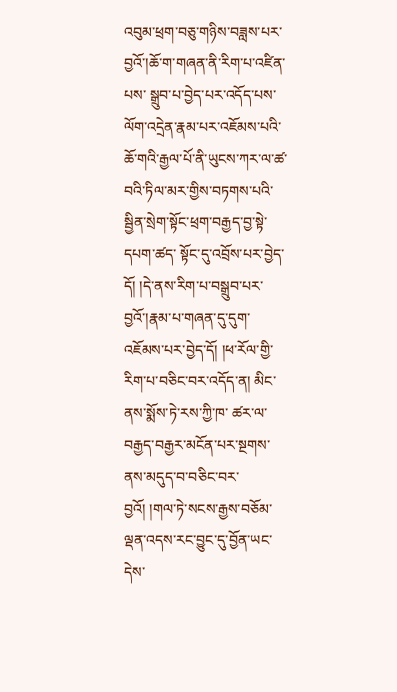འབུམ་ཕྲག་བཅུ་གཉིས་བཟླས་པར་བྱའོ་།ཆོ་ག་གཞན་ནི་རིག་པ་འཛིན་པས་ སྒྲུབ་པ་བྱེད་པར་འདོད་པས་ལོག་འདྲེན་རྣམ་པར་འཇོམས་པའི་ཆོ་གའི་རྒྱལ་པོ་ནི་ཡུངས་ཀར་ལ་ཚ་བའི་ཏིལ་མར་གྱིས་བཏགས་པའི་སྦྱིན་སྲེག་སྟོང་ཕྲག་བརྒྱད་བྱ་སྟེ་དཔག་ཚད་ སྟོང་དུ་འབྲོས་པར་བྱེད་དོ། །དེ་ནས་རིག་པ་བསྒྲུབ་པར་བྱའོ་།རྣམ་པ་གཞན་དུ་དུག་འཇོམས་པར་བྱེད་དོ། །ཕ་རོལ་གྱི་རིག་པ་བཅིང་བར་འདོད་ན། མིང་ནས་སྨོས་ཏེ་རས་ཀྱི་ཁ་ ཚར་ལ་བརྒྱད་བརྒྱར་མངོན་པར་སྔགས་ནས་མདུད་བ་བཅིང་བར་བྱའོ། །གལ་ཏེ་སངས་རྒྱས་བཅོམ་ལྡན་འདས་རང་བྱུང་དུ་བྱོན་ཡང་དེས་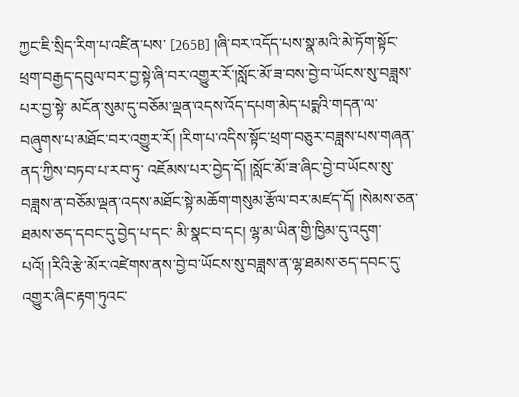ཀྱང་ཇི་སྲིད་རིག་པ་འཛིན་པས་ [265B] །ཞི་བར་འདོད་པས་སྣ་མའི་མེ་ཏོག་སྟོང་ཕྲག་བརྒྱད་དབུལ་བར་བྱ་སྟེ་ཞི་བར་འགྱུར་རོ་།སློང་མོ་ཟ་བས་བྱེ་བ་ཡོངས་སུ་བཟླས་པར་བྱ་སྟེ་ མངོན་སུམ་དུ་བཅོམ་ལྡན་འདས་འོད་དཔག་མེད་པདྨའི་གདན་ལ་བཞུགས་པ་མཐོང་བར་འགྱུར་རོ། །རིག་པ་འདིས་སྟོང་ཕྲག་བཅུར་བཟླས་པས་གཞན་ནད་ཀྱིས་བཏབ་པ་རབ་ཏུ་ འཇོམས་པར་བྱེད་དོ། །སློང་མོ་ཟ་ཞིང་བྱེ་བ་ཡོངས་སུ་བཟླས་ན་བཅོམ་ལྡན་འདས་མཐོང་སྟེ་མཆོག་གསུམ་རྩོལ་བར་མཛད་དོ། །སེམས་ཅན་ཐམས་ཅད་དབང་དུ་བྱེད་པ་དང་ མི་སྣང་བ་དང། ལྷ་མ་ཡིན་གྱི་ཁྱིམ་དུ་འདུག་པའོ། །རིའི་རྩེ་མོར་འཛེགས་ནས་བྱེ་བ་ཡོངས་སུ་བཟླས་ན་ལྷ་ཐམས་ཅད་དབང་དུ་འགྱུར་ཞིང་རྟག་ཏུའང་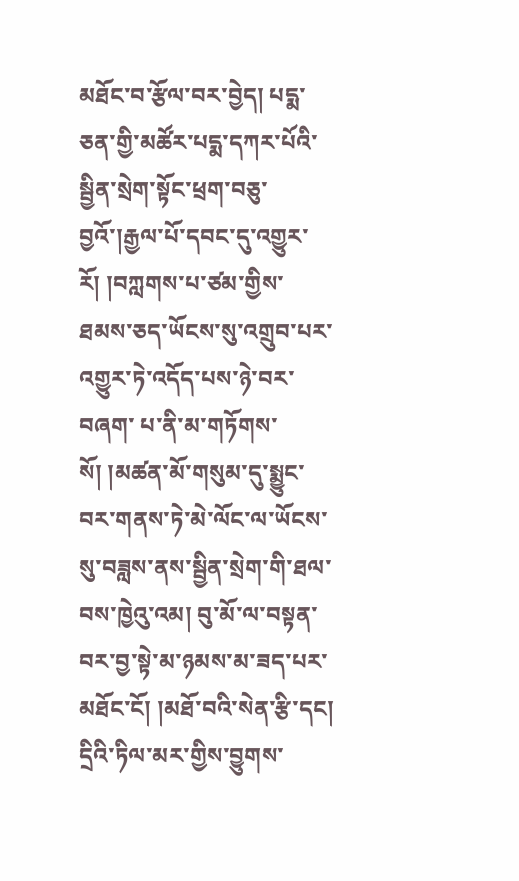མཐོང་བ་རྩོལ་བར་བྱེད། པདྨ་ ཅན་གྱི་མཚོར་པདྨ་དཀར་པོའི་སྦྱིན་སྲེག་སྟོང་ཕྲག་བཅུ་བྱའོ་།རྒྱལ་པོ་དབང་དུ་འགྱུར་རོ། །བཀླགས་པ་ཙམ་གྱིས་ཐམས་ཅད་ཡོངས་སུ་འགྲུབ་པར་འགྱུར་ཏེ་འདོད་པས་ཉེ་བར་བཞག་ པ་ནི་མ་གཏོགས་སོ། །མཚན་མོ་གསུམ་དུ་སྨྱུང་བར་གནས་ཏེ་མེ་ལོང་ལ་ཡོངས་སུ་བཟླས་ནས་སྦྱིན་སྲེག་གི་ཐལ་བས་ཁྱེའུ་འམ། བུ་མོ་ལ་བསྟན་བར་བྱ་སྟེ་མ་ཉམས་མ་ཟད་པར་ མཐོང་ངོ། །མཐོ་བའི་སེན་རྩི་དང། དྲིའི་ཏིལ་མར་གྱིས་བྱུགས་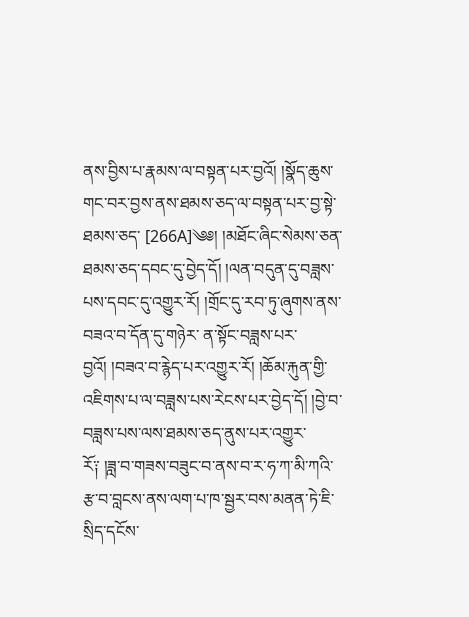ནས་བྱིས་པ་རྣམས་ལ་བསྟན་པར་བྱའོ། །སྣོད་ཆུས་གང་བར་བྱས་ནས་ཐམས་ཅད་ལ་བསྟན་པར་བྱ་སྟེ་ཐམས་ཅད་ [266A]༄༅། །མཐོང་ཞིང་སེམས་ཅན་ཐམས་ཅད་དབང་དུ་བྱེད་དོ། །ལན་བདུན་དུ་བཟླས་པས་དབང་དུ་འགྱུར་རོ། །གྲོང་དུ་རབ་ཏུ་ཞུགས་ནས་བཟའ་བ་དོན་དུ་གཉེར་ ན་སྟོང་བཟླས་པར་བྱའོ། །བཟའ་བ་རྙེད་པར་འགྱུར་རོ། །ཆོམ་རྐུན་གྱི་འཇིགས་པ་ལ་བཟླས་པས་རེངས་པར་བྱེད་དོ། །བྱེ་བ་བཟླས་པས་ལས་ཐམས་ཅད་ནུས་པར་འགྱུར་ རོ༑ །ཟླ་བ་གཟས་བཟུང་བ་ནས་བ་ར་ཧ་ཀ་མི་ཀའི་རྩ་བ་བླངས་ནས་ལག་པ་ཁ་སྦྱར་བས་མནན་ཏེ་ཇི་སྲིད་དངོས་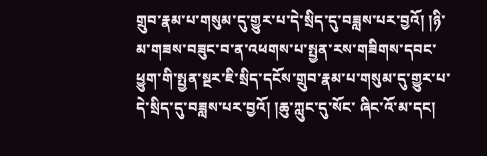གྲུབ་རྣམ་པ་གསུམ་དུ་གྱུར་པ་དེ་སྲིད་དུ་བཟླས་པར་བྱའོ། །ཉི་ མ་གཟས་བཟུང་བ་ན་འཕགས་པ་སྤྱན་རས་གཟིགས་དབང་ཕྱུག་གི་སྤྱན་སྔར་ཇི་སྲིད་དངོས་གྲུབ་རྣམ་པ་གསུམ་དུ་གྱུར་པ་དེ་སྲིད་དུ་བཟླས་པར་བྱའོ། །ཆུ་ཀླུང་དུ་སོང་ ཞིང་འོ་མ་དང།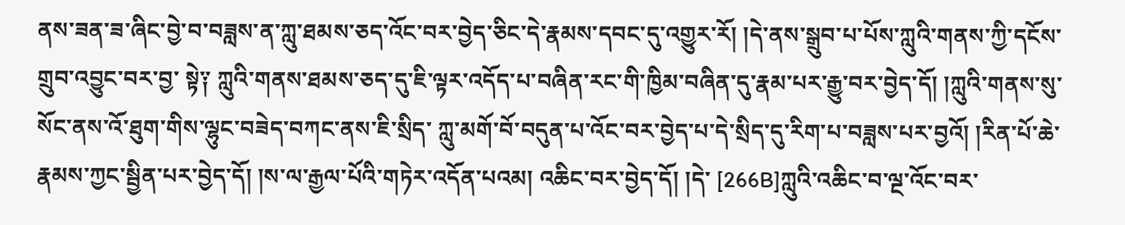ནས་ཟན་ཟ་ཞིང་བྱེ་བ་བཟླས་ན་ཀླུ་ཐམས་ཅད་འོང་བར་བྱེད་ཅིང་དེ་རྣམས་དབང་དུ་འགྱུར་རོ། །དེ་ནས་སྒྲུབ་པ་པོས་ཀླུའི་གནས་ཀྱི་དངོས་གྲུབ་འབྱུང་བར་བྱ་ སྟེ༑ ཀླུའི་གནས་ཐམས་ཅད་དུ་ཇི་ལྟར་འདོད་པ་བཞིན་རང་གི་ཁྱིམ་བཞིན་དུ་རྣམ་པར་རྒྱུ་བར་བྱེད་དོ། །ཀླུའི་གནས་སུ་སོང་ནས་འོ་ཐུག་གིས་ལྷུང་བཟེད་བཀང་ནས་ཇི་སྲིད་ ཀླུ་མགོ་བོ་བདུན་པ་འོང་བར་བྱེད་པ་དེ་སྲིད་དུ་རིག་པ་བཟླས་པར་བྱའོ། །རིན་པོ་ཆེ་རྣམས་ཀྱང་སྦྱིན་པར་བྱེད་དོ། །ས་ལ་རྒྱལ་པོའི་གཏེར་འདོན་པའམ། འཆིང་བར་བྱེད་དོ། །དེ་ [266B]ཀླུའི་འཆིང་བ་ལྔ་འོང་བར་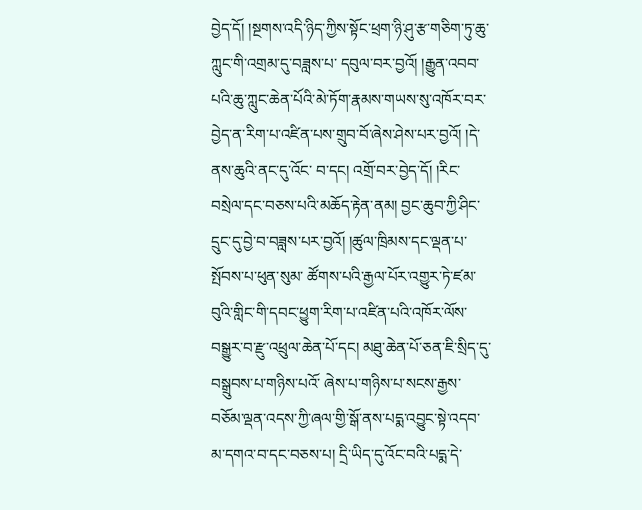བྱེད་དོ། །སྔགས་འདི་ཉིད་ཀྱིས་སྟོང་ཕྲག་ཉི་ཤུ་རྩ་གཅིག་ཏུ་ཆུ་ཀླུང་གི་འགྲམ་དུ་བཟླས་པ་ དབུལ་བར་བྱའོ། །རྒྱུན་འབབ་པའི་ཆུ་ཀླུང་ཆེན་པོའི་མེ་ཏོག་རྣམས་གཡས་སུ་འཁོར་བར་བྱེད་ན་རིག་པ་འཛིན་པས་གྲུབ་བོ་ཞེས་ཤེས་པར་བྱའོ། །དེ་ནས་ཆུའི་ནང་དུ་འོང་ བ་དང། འགྲོ་བར་བྱེད་དོ། །རིང་བསྲེལ་དང་བཅས་པའི་མཆོད་རྟེན་ནམ། བྱང་ཆུབ་ཀྱི་ཤིང་དྲུང་དུ་བྱེ་བ་བཟླས་པར་བྱའོ། །ཚུལ་ཁྲིམས་དང་ལྡན་པ་སྤོབས་པ་ཕུན་སུམ་ ཚོགས་པའི་རྒྱལ་པོར་འགྱུར་ཏེ་ཛམ་བུའི་གླིང་གི་དབང་ཕྱུག་རིག་པ་འཛིན་པའི་འཁོར་ལོས་བསྒྱུར་བ་རྫུ་འཕྲུལ་ཆེན་པོ་དང། མཐུ་ཆེན་པོ་ཅན་ཇི་སྲིད་དུ་བསྒྲུབས་པ་གཉིས་པའོ་ ཞེས་པ་གཉིས་པ་སངས་རྒྱས་བཅོམ་ལྡན་འདས་ཀྱི་ཞལ་གྱི་སྒོ་ནས་པདྨ་འབྱུང་སྟེ་འདབ་མ་དགའ་བ་དང་བཅས་པ། དྲི་ཡིད་དུ་འོང་བའི་པདྨ་དེ་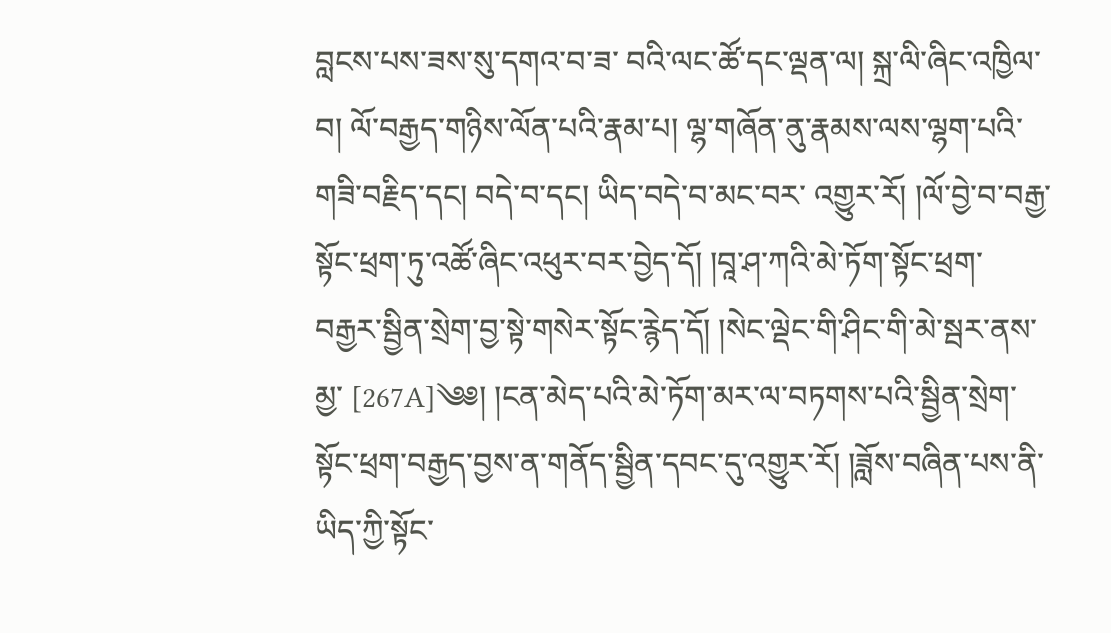བླངས་པས་ཟས་སུ་དགའ་བ་ཟ་ བའི་ལང་ཚོ་དང་ལྡན་ལ། སྐྲ་ལི་ཞིང་འཁྱིལ་བ། ལོ་བརྒྱད་གཉིས་ལོན་པའི་རྣམ་པ། ལྷ་གཞོན་ནུ་རྣམས་ལས་ལྷག་པའི་གཟི་བརྗིད་དང། བདེ་བ་དང། ཡིད་བདེ་བ་མང་བར་ འགྱུར་རོ། །ལོ་བྱེ་བ་བརྒྱ་སྟོང་ཕྲག་ཏུ་འཚོ་ཞིང་འཕུར་བར་བྱེད་དོ། །བཱ་ཤ་ཀའི་མེ་ཏོག་སྟོང་ཕྲག་བརྒྱར་སྦྱིན་སྲེག་བྱ་སྟེ་གསེར་སྟོང་རྙེད་དོ། །སེང་ལྡེང་གི་ཤིང་གི་མེ་སྦར་ནས་མྱ་ [267A]༄༅། །ངན་མེད་པའི་མེ་ཏོག་མར་ལ་བཏགས་པའི་སྦྱིན་སྲེག་སྟོང་ཕྲག་བརྒྱད་བྱས་ན་གནོད་སྦྱིན་དབང་དུ་འགྱུར་རོ། །ཟློས་བཞིན་པས་ནི་ཡིད་ཀྱི་སྟོང་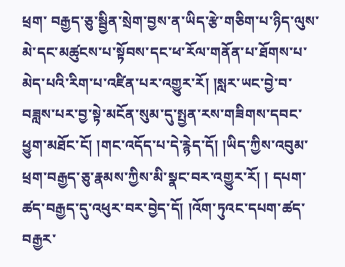ཕྲག་ བརྒྱད་ཅུ་སྦྱིན་སྲེག་བྱས་ན་ཡིད་རྩེ་གཅིག་པ་ཉིད་ལུས་མེ་དང་མཚུངས་པ་སྟོབས་དང་ཕ་རོལ་གནོན་པ་ཐོགས་པ་མེད་པའི་རིག་པ་འཛིན་པར་འགྱུར་རོ། །སླར་ཡང་བྱེ་བ་ བཟླས་པར་བྱ་སྟེ་མངོན་སུམ་དུ་སྤྱན་རས་གཟིགས་དབང་ཕྱུག་མཐོང་ངོ། །གང་འདོད་པ་དེ་རྙེད་དོ། །ཡིད་ཀྱིས་འབུམ་ཕྲག་བརྒྱད་ཅུ་རྣམས་ཀྱིས་མི་སྣང་བར་འགྱུར་རོ། ། དཔག་ཚད་བརྒྱད་དུ་འཕུར་བར་བྱེད་དོ། །འོག་ཏུའང་དཔག་ཚད་བརྒྱར་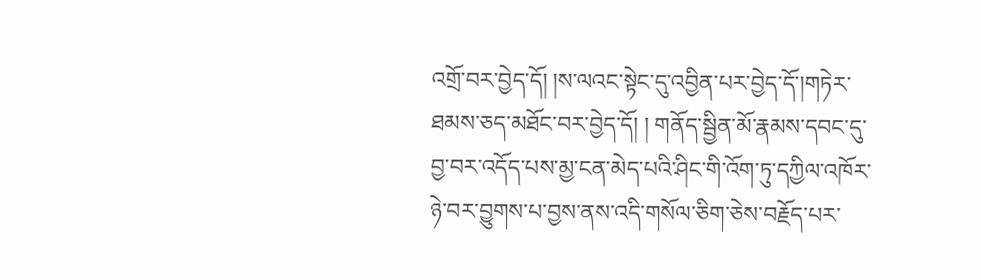འགྲོ་བར་བྱེད་དོ། །ས་ལའང་སྟེང་དུ་འབྱིན་པར་བྱེད་དོ་།གཏེར་ཐམས་ཅད་མཐོང་བར་བྱེད་དོ། ། གནོད་སྦྱིན་མོ་རྣམས་དབང་དུ་བྱ་བར་འདོད་པས་མྱ་ངན་མེད་པའི་ཤིང་གི་འོག་ཏུ་དཀྱིལ་འཁོར་ཉེ་བར་བྱུགས་པ་བྱས་ནས་འདི་གསོལ་ཅིག་ཅེས་བརྗོད་པར་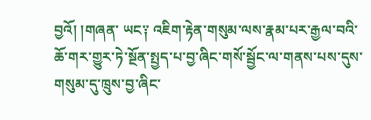བྱའོ། །གཞན་ ཡང༑ འཇིག་རྟེན་གསུམ་ལས་རྣམ་པར་རྒྱལ་བའི་ཆོ་གར་གྱུར་ཏེ་སྔོན་སྤྱད་པ་བྱ་ཞིང་གསོ་སྦྱོང་ལ་གནས་པས་དུས་གསུམ་དུ་ཁྲུས་བྱ་ཞིང་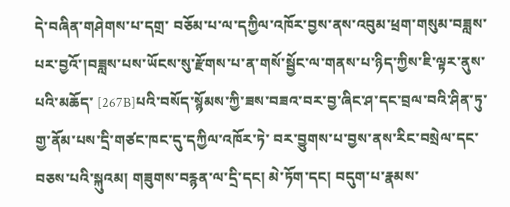དེ་བཞིན་གཤེགས་པ་དགྲ་ བཅོམ་པ་ལ་དཀྱིལ་འཁོར་བྱས་ནས་འབུམ་ཕྲག་གསུམ་བཟླས་པར་བྱའོ་།བཟླས་པས་ཡོངས་སུ་རྫོགས་པ་ན་གསོ་སྦྱོང་ལ་གནས་པ་ཉིད་ཀྱིས་ཇི་ལྟར་ནུས་པའི་མཆོད་ [267B]པའི་བསོད་སྙོམས་ཀྱི་ཟས་བཟའ་བར་བྱ་ཞིང་ཤ་དང་བྲལ་བའི་ཤིན་ཏུ་གྱ་ནོམ་པས་དྲི་གཙང་ཁང་དུ་དཀྱིལ་འཁོར་ཏེ་ བར་བྱུགས་པ་བྱས་ནས་རིང་བསྲེལ་དང་བཅས་པའི་སྐུའམ། གཟུགས་བརྙན་ལ་དྲི་དང། མེ་ཏོག་དང། བདུག་པ་རྣམས་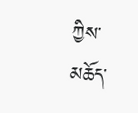ཀྱིས་མཆོད་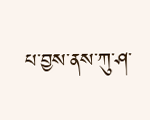པ་བྱས་ནས་ཀུ་ཤ་